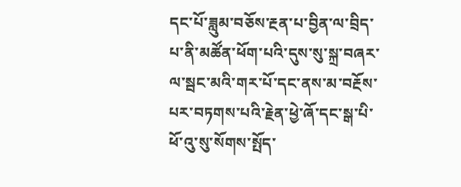དང་པོ་ཟླུམ་བཅོས་རྔན་པ་བྱིན་ལ་བྲིད་པ་ནི་མཚོན་ཕོག་པའི་དུས་སུ་སྐྲ་བཞར་ལ་སྦང་མའི་གར་པོ་དང་ནས་མ་བརྔོས་པར་བཏགས་པའི་རྗེན་ཕྱེ་ཞོ་དང་སྒ་པི་ཕོ་འུ་སུ་སོགས་སྤོད་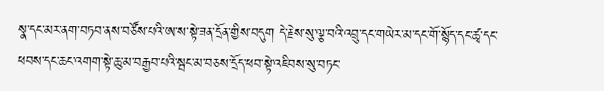སྣ་དང་མར་ནག་བཏབ་ནས་བཙོས་པའི་ཨ་ས་སྟེ་ཟན་དྲོན་གྱིས་བདུག དེ་རྗེས་སུ་ལྕ་བའི་འབྲུ་དང་གཡེར་མ་དང་གོ་སྙོད་དང་ཚྭ་དང་ཕབས་དང་ཆང་འགག་སྟེ་ཆུ་མ་བརྒྱབ་པའི་སྦང་མ་བཅས་དྲོད་ཕབ་སྟེ་འཇིབས་སུ་བཏང་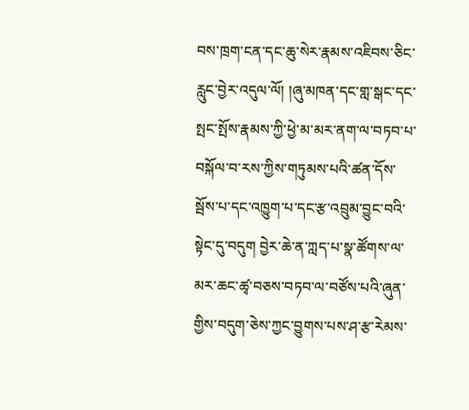བས་ཁྲག་ངན་དང་ཆུ་སེར་རྣམས་འཇིབས་ཅིང་རླུང་བྱེར་འདུལ་ལོ། །ཞུ་མཁན་དང་གླ་སྒང་དང་སྤང་སྤོས་རྣམས་ཀྱི་ཕྱེ་མ་མར་ནག་ལ་བཏབ་པ་བསྐོལ་བ་རས་ཀྱིས་གཏུམས་པའི་ཚན་དོས་སྦོས་པ་དང་འཁྱུག་པ་དང་རྩ་འབྲུམ་བྱུང་བའི་སྟེང་དུ་བདུག བྱེར་ཆེ་ན་ཀླད་པ་སྣ་ཚོགས་ལ་མར་ཆང་ཚྭ་བཅས་བཏབ་ལ་བཙོས་པའི་ཞུན་གྱིས་བདུག་ཅེས་ཀྱང་བྱུགས་པས་ཤ་རྩ་རེམས་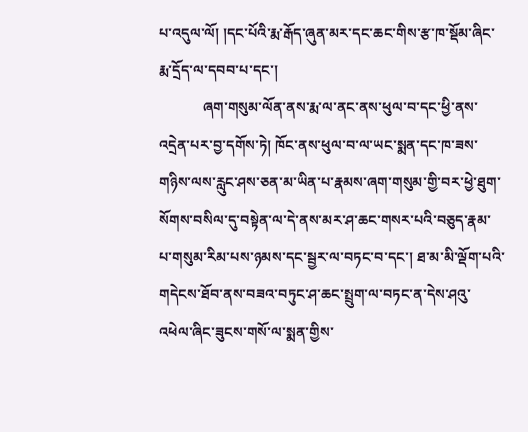པ་འདུལ་ལོ། །དང་པོའི་རྨ་རྒོད་ཞུན་མར་དང་ཆང་གིས་རྩ་ཁ་སྡོམ་ཞིང་རྨ་དྲོད་ལ་དབབ་པ་དང་།
            ཞག་གསུམ་ལོན་ནས་རྨ་ལ་ནང་ནས་ཕུལ་བ་དང་ཕྱི་ནས་འདྲེན་པར་བྱ་དགོས་ཏེ། ཁོང་ནས་ཕུལ་བ་ལ་ཡང་སྨན་དང་ཁ་ཟས་གཉིས་ལས་རླུང་ཤས་ཅན་མ་ཡིན་པ་རྣམས་ཞག་གསུམ་གྱི་བར་ཕྱེ་ཐུག་སོགས་བསིལ་དུ་བསྟེན་ལ་དེ་ནས་མར་ཤ་ཆང་གསར་པའི་བཅུད་རྣམ་པ་གསུམ་རིམ་པས་ཉམས་དང་སྦྱར་ལ་བཏང་བ་དང་། ཐ་མ་མི་ལྡོག་པའི་གདེངས་ཐོབ་ནས་བཟའ་བཏུང་ཤ་ཆང་སྤྲུག་ལ་བཏང་ན་དེས་ཤའུ་འཕེལ་ཞིང་ཟུངས་གསོ་ལ་སྨན་གྱིས་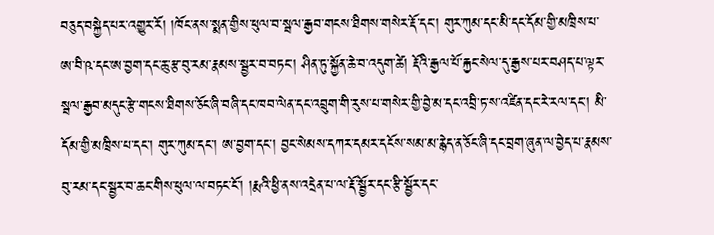བཅུད་བསྐྱེད་པར་འགྱུར་རོ། །ཁོང་ནས་སྨན་གྱིས་ཕུལ་བ་སྦལ་རྒྱབ་གངས་ཐིགས་གསེར་རྡོ་དང་། གུར་ཀུམ་དང་མི་དང་དོམ་གྱི་མཁྲིས་པ་ཨ་བི་ཥ་དང་ཨ་བྱག་དང་ཆུ་རྩ་བུ་རམ་རྣམས་སྦྱར་བ་བཏང་། ཤིན་ཏུ་སྐྱོན་ཆེ་བ་འདུག་ཚེ། རྡོའི་རྒྱལ་པོ་རྐྱང་སེལ་དུ་རྒྱས་པར་བཤད་པ་ལྟར་སྦལ་རྒྱབ་མདུང་རྩེ་གངས་ཐིགས་ཅོང་ཞི་བཞི་དང་ཁབ་ལེན་དང་འབྲུག་གི་རུས་པ་གསེར་གྱི་བྱེ་མ་དང་འབྲི་ཏ་ས་འཛིན་དང་རེ་རལ་དང་། མི་དོམ་གྱི་མཁྲིས་པ་དང་། གུར་ཀུམ་དང་། ཨ་བྱག་དང་། བྱང་སེམས་དཀར་དམར་དངོས་སམ་མ་རྙེད་ན་ཅོང་ཞི་དང་བྲག་ཞུན་ལ་བྱེད་པ་རྣམས་བུ་རམ་དང་སྦྱར་བ་ཆང་གིས་ཕུལ་ལ་བཏང་ངོ་། །རྨའི་ཕྱི་ནས་འདྲེན་པ་ལ་རྡོ་སྦྱོར་དང་རྩི་སྦྱོར་དང་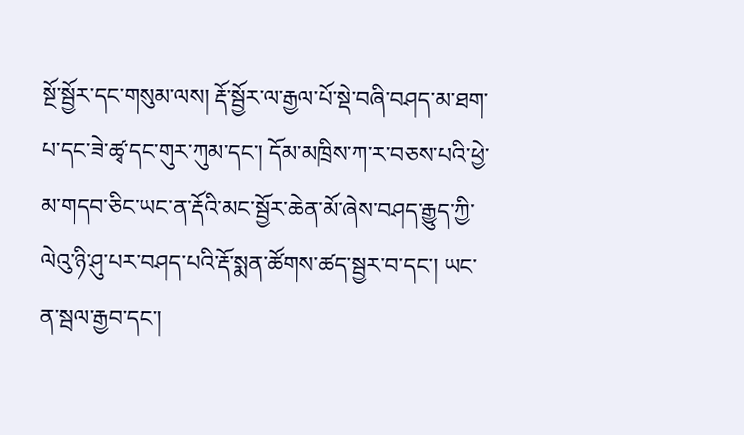སྔོ་སྦྱོར་དང་གསུམ་ལས། རྡོ་སྦྱོར་ལ་རྒྱལ་པོ་སྡེ་བཞི་བཤད་མ་ཐག་པ་དང་ཟེ་ཚྭ་དང་གུར་ཀུམ་དང་། དོམ་མཁྲིས་ཀ་ར་བཅས་པའི་ཕྱེ་མ་གདབ་ཅིང་ཡང་ན་རྡོའི་མང་སྦྱོར་ཆེན་མོ་ཞེས་བཤད་རྒྱུད་ཀྱི་ལེའུ་ཉི་ཤུ་པར་བཤད་པའི་རྡོ་སྨན་ཚོགས་ཚད་སྦྱར་བ་དང་། ཡང་ན་སྦལ་རྒྱབ་དང་།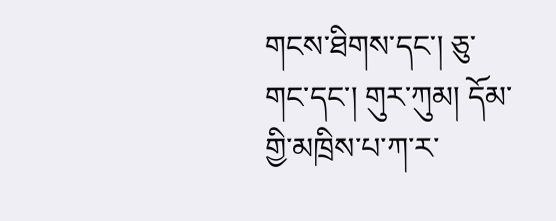གངས་ཐིགས་དང་། ཅུ་གང་དང་། གུར་ཀུམ། དོམ་གྱི་མཁྲིས་པ་ཀ་ར་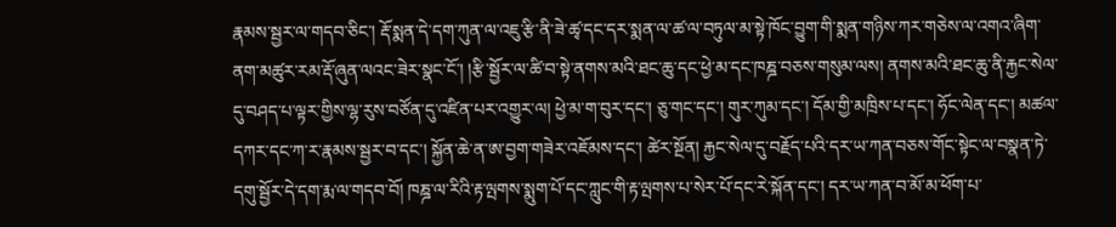རྣམས་སྦྱར་ལ་གདབ་ཅིང་། རྡོ་སྨན་དེ་དག་ཀུན་ལ་འཇུ་རྩི་ནི་ཟེ་ཚྭ་དང་དར་སྨན་ལ་ཚ་ལ་བཏུལ་མ་སྟེ་ཁོང་བྱུག་གི་སྨན་གཉིས་ཀར་གཅེས་ལ་འགའ་ཞིག་ནག་མཚུར་རམ་རྡོ་ཞུན་ལའང་ཟེར་སྣང་ངོ་། །རྩི་སྦྱོར་ལ་ཚི་བ་སྟེ་ནགས་མའི་ཐང་ཆུ་དང་ཕྱེ་མ་དང་ཁཎྜ་བཅས་གསུམ་ལས། ནགས་མའི་ཐང་ཆུ་ནི་རྐྱང་སེལ་དུ་བཤད་པ་ལྟར་གྱིས་ལྷ་རུས་བཙོན་དུ་འཛིན་པར་འགྱུར་ལ། ཕྱེ་མ་ག་བུར་དང་། ཅུ་གང་དང་། གུར་ཀུམ་དང་། དོམ་གྱི་མཁྲིས་པ་དང་། ཧོང་ལེན་དང་། མཚལ་དཀར་དང་ཀ་ར་རྣམས་སྦྱར་བ་དང་། སྐྱོན་ཆེ་ན་ཨ་བྱག་གཟེར་འཇོམས་དང་། ཚེར་སྔོན། རྐྱང་སེལ་དུ་བརྗོད་པའི་དར་ཡ་ཀན་བཅས་གོང་སྟེང་ལ་བསྣན་ཏེ་དགུ་སྦྱོར་དེ་དག་རྨ་ལ་གདབ་བོ། ཁཎྜ་ལ་རིའི་རྟ་ལྤགས་སྨུག་པོ་དང་ཀླུང་གི་རྟ་ལྤགས་པ་སེར་པོ་དང་རེ་སྐོན་དང་། དར་ཡ་ཀན་བ་མོ་མ་ཕོག་པ་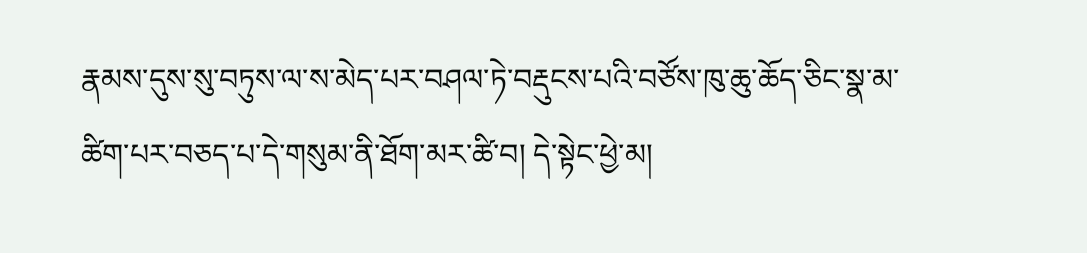རྣམས་དུས་སུ་བཏུས་ལ་ས་མེད་པར་བཤལ་ཏེ་བརྡུངས་པའི་བཙོས་ཁུ་ཆུ་ཆོད་ཅིང་སྣ་མ་ཚིག་པར་བཅད་པ་དེ་གསུམ་ནི་ཐོག་མར་ཚི་བ། དེ་སྟེང་ཕྱེ་མ།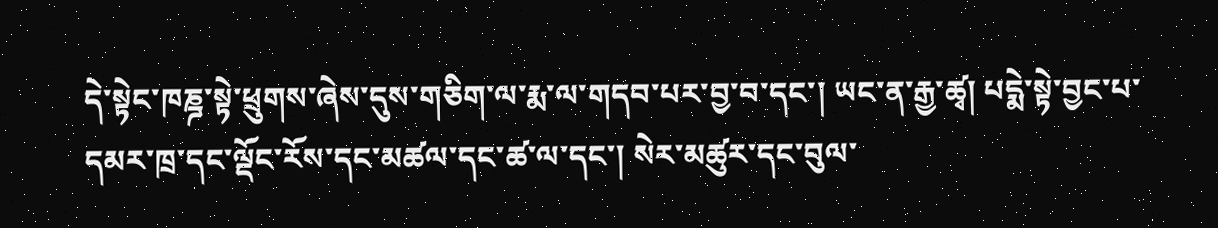དེ་སྟེང་ཁཎྜ་སྟེ་ཕྲུགས་ཞེས་དུས་གཅིག་ལ་རྨ་ལ་གདབ་པར་བྱ་བ་དང་། ཡང་ན་རྒྱ་ཚྭ། པདྨེ་སྟེ་བྱང་པ་དམར་ཁྲ་དང་ལྡོང་རོས་དང་མཚལ་དང་ཚ་ལ་དང་། སེར་མཚུར་དང་བུལ་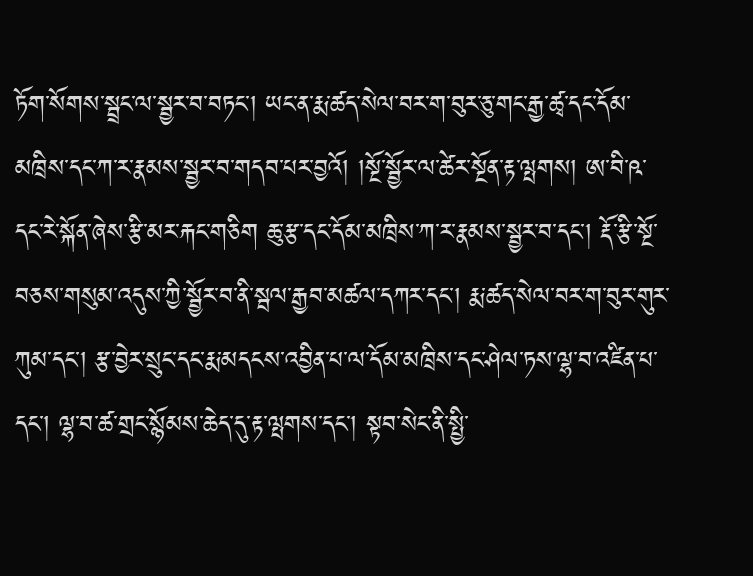ཏོག་སོགས་སྦྲང་ལ་སྦྱར་བ་བཏང་། ཡང་ན་རྨ་ཚད་སེལ་བར་ག་བུར་ཅུ་གང་རྒྱ་ཚྭ་དང་དོམ་མཁྲིས་དང་ཀ་ར་རྣམས་སྦྱར་བ་གདབ་པར་བྱའོ། །སྔོ་སྦྱོར་ལ་ཚེར་སྔོན་རྟ་ལྤགས། ཨ་བི་ཥ་དང་རེ་སྐོན་ཞེས་རྩི་མར་རྐང་གཅིག ཆུ་རྩ་དང་དོམ་མཁྲིས་ཀ་ར་རྣམས་སྦྱར་བ་དང་། རྡོ་རྩི་སྔོ་བཅས་གསུམ་འདུས་ཀྱི་སྦྱོར་བ་ནི་སྦལ་རྒྱབ་མཚལ་དཀར་དང་། རྨ་ཚད་སེལ་བར་ག་བུར་གུར་ཀུམ་དང་། རྩ་བྱེར་སྲུང་དང་རྨ་མདངས་འབྱིན་པ་ལ་དོམ་མཁྲིས་དང་ཤེལ་ཏས་ལྷ་བ་འཛིན་པ་དང་། ལྷ་བ་ཚ་གྲང་སྙོམས་ཆེད་དུ་རྟ་ལྤགས་དང་། སྟབ་སེང་ནི་སྤྱི་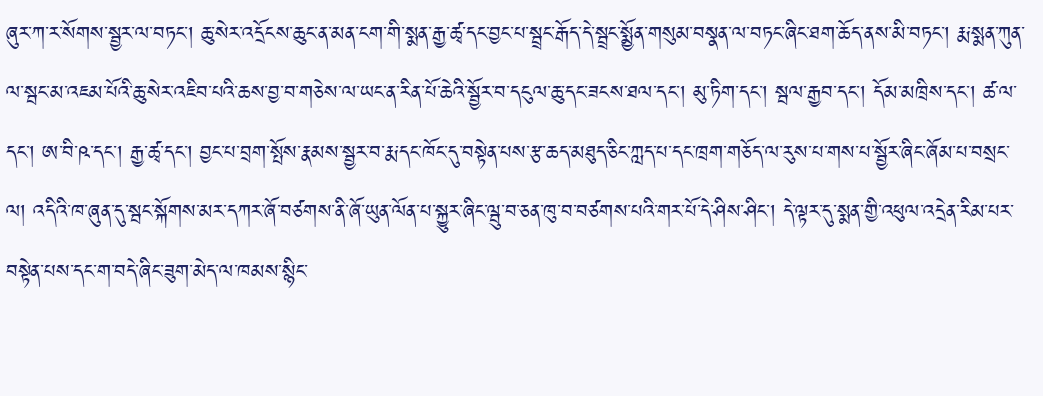ཞུར་ཀ་ར་སོགས་སྦྱར་ལ་བཏང་། ཆུ་སེར་འདྲོངས་ཆུང་ན་མན་ངག་གི་སྨན་རྒྱ་ཚྭ་དང་བྱང་པ་སྦྲང་རྒོད་དེ་སྦྲང་སྨྱོན་གསུམ་བསྣན་ལ་བཏང་ཞིང་ཐག་ཆོད་ནས་མི་བཏང་། རྨ་སྨན་ཀུན་ལ་སྦང་མ་འཇམ་པོའི་ཆུ་སེར་འཇིབ་པའི་ཆས་བྱ་བ་གཅེས་ལ་ཡང་ན་རིན་པོ་ཆེའི་སྦྱོར་བ་དངུལ་ཆུ་དང་ཟངས་ཐལ་དང་། མུ་ཏིག་དང་། སྦལ་རྒྱབ་དང་། དོམ་མཁྲིས་དང་། ཚ་ལ་དང་། ཨ་བི་ཥ་དང་། རྒྱ་ཚྭ་དང་། བྱང་པ་བྲག་སྤོས་རྣམས་སྦྱར་བ་རྨ་དང་ཁོང་དུ་བསྟེན་པས་རྩ་ཆད་མཐུད་ཅིང་ཀླད་པ་དང་ཁྲག་གཅོད་ལ་རུས་པ་གས་པ་སྦྱོར་ཞིང་ཞོམ་པ་བསྲང་ལ། འདིའི་ཁ་ཞུན་དུ་སྦང་སྐོགས་མར་དཀར་ཞོ་བཙགས་ནི་ཞོ་ཡུན་ལོན་པ་སྐྱུར་ཞིང་ལྦུ་བ་ཅན་ཁུ་བ་བཙགས་པའི་གར་པོ་དེ་ཤིས་ཤིང་། དེ་ལྟར་དུ་སྨན་གྱི་འཕུལ་འདྲེན་རིམ་པར་བསྟེན་པས་དང་ག་བདེ་ཞིང་ཟུག་མེད་ལ་ཁམས་སྙིང་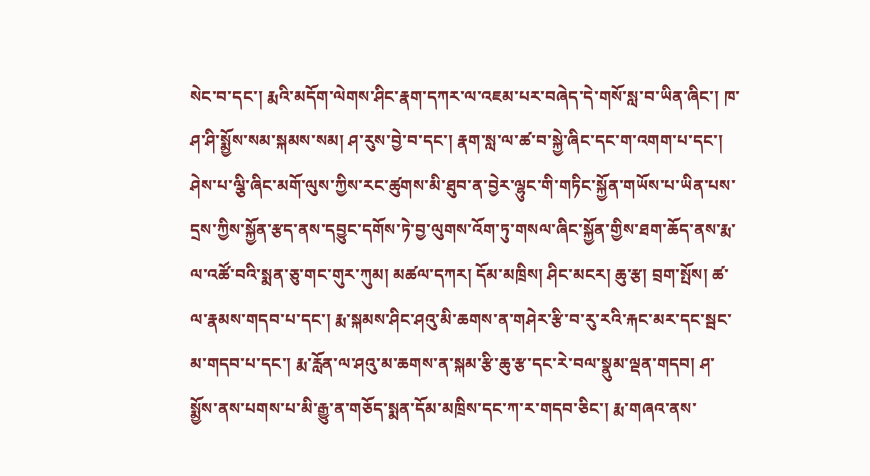སེང་བ་དང་། རྨའི་མདོག་ལེགས་ཤིང་རྣག་དཀར་ལ་འཇམ་པར་བཞེད་དེ་གསོ་སླ་བ་ཡིན་ཞིང་། ཁ་ཤ་ཤི་སྨྱོས་སམ་སྐམས་སམ། ཤ་རུས་བྱེ་བ་དང་། རྣག་སླ་ལ་ཚ་བ་སྐྱེ་ཞིང་དང་ག་འགག་པ་དང་། ཤེས་པ་ལྕི་ཞིང་མགོ་ལུས་ཀྱིས་རང་ཚུགས་མི་ཐུབ་ན་བྱེར་ལྷུང་གི་གཏིང་སྐྱོན་གཡོས་པ་ཡིན་པས་དྲས་ཀྱིས་སྐྱོན་རྩད་ནས་དབྱུང་དགོས་ཏེ་བྱ་ལུགས་འོག་ཏུ་གསལ་ཞིང་སྐྱོན་གྱིས་ཐག་ཆོད་ནས་རྨ་ལ་འཚོ་བའི་སྨན་ཅུ་གང་གུར་ཀུམ། མཚལ་དཀར། དོམ་མཁྲིས། ཤིང་མངར། ཆུ་རྩ། བྲག་སྤོས། ཚ་ལ་རྣམས་གདབ་པ་དང་། རྨ་སྐམས་ཤིང་ཤའུ་མི་ཆགས་ན་གཤེར་རྩི་བ་རུ་རའི་རྐང་མར་དང་སྦང་མ་གདབ་པ་དང་། རྨ་རློན་ལ་ཤའུ་མ་ཆགས་ན་སྐམ་རྩི་ཆུ་རྩ་དང་རེ་བལ་སྣུམ་ལྡན་གདབ། ཤ་སྨྱོས་ནས་པགས་པ་མི་རྒྱུ་ན་གཅོད་སྨན་དོམ་མཁྲིས་དང་ཀ་ར་གདབ་ཅིང་། རྨ་གཞའ་ནས་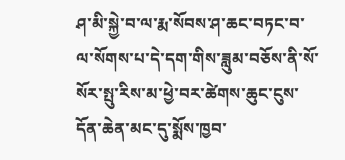ཤ་མི་སྐྱེ་བ་ལ་རྨ་སོབས་ཤ་ཆང་བཏང་བ་ལ་སོགས་པ་དེ་དག་གིས་ཟླུམ་བཅོས་ནི་སོ་སོར་སྤུ་རིས་མ་ཕྱེ་བར་ཚེགས་ཆུང་ངུས་དོན་ཆེན་མང་དུ་སྨོས་ཁྱབ་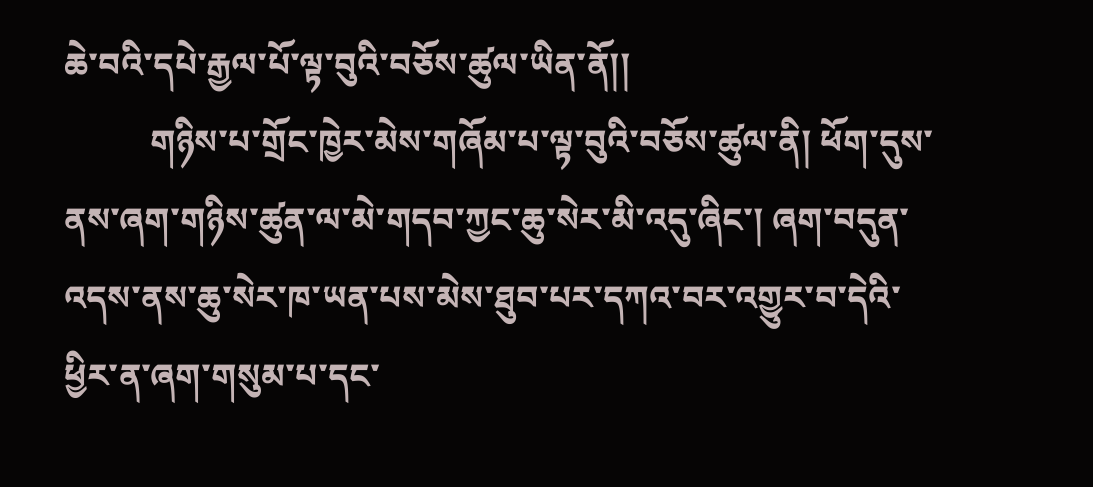ཆེ་བའི་དཔེ་རྒྱལ་པོ་ལྟ་བུའི་བཅོས་ཚུལ་ཡིན་ནོ།།
          གཉིས་པ་གྲོང་ཁྱེར་མེས་གཞོམ་པ་ལྟ་བུའི་བཅོས་ཚུལ་ནི། ཕོག་དུས་ནས་ཞག་གཉིས་ཚུན་ལ་མེ་གདབ་ཀྱང་ཆུ་སེར་མི་འདུ་ཞིང་། ཞག་བདུན་འདས་ནས་ཆུ་སེར་ཁ་ཡན་པས་མེས་ཐུབ་པར་དཀའ་བར་འགྱུར་བ་དེའི་ཕྱིར་ན་ཞག་གསུམ་པ་དང་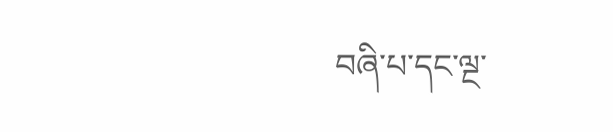བཞི་པ་དང་ལྔ་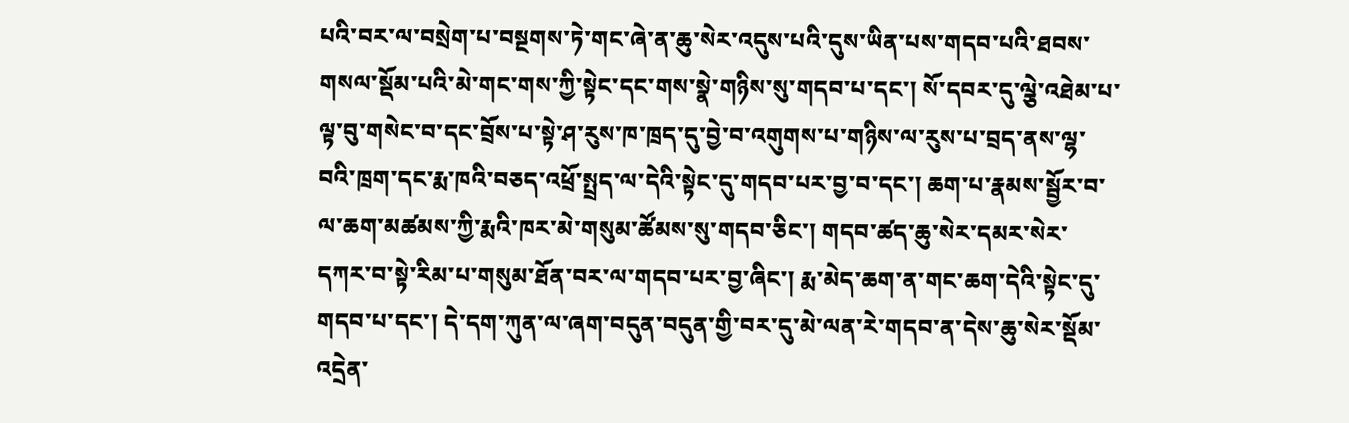པའི་བར་ལ་བསྲེག་པ་བསྔགས་ཏེ་གང་ཞེ་ན་ཆུ་སེར་འདུས་པའི་དུས་ཡིན་པས་གདབ་པའི་ཐབས་གསལ་སྡོམ་པའི་མེ་གང་གས་ཀྱི་སྟེང་དང་གས་སྣེ་གཉིས་སུ་གདབ་པ་དང་། སོ་དབར་དུ་ལྕེ་འཐེམ་པ་ལྟ་བུ་གསེང་བ་དང་བྲོས་པ་སྟེ་ཤ་རུས་ཁ་ཁྲད་དུ་བྱེ་བ་འགུགས་པ་གཉིས་ལ་རུས་པ་བྲད་ནས་ལྷ་བའི་ཁྲག་དང་རྨ་ཁའི་བཅད་འཕྲོ་སྤྲད་ལ་དེའི་སྟེང་དུ་གདབ་པར་བྱ་བ་དང་། ཆག་པ་རྣམས་སྦྱོར་བ་ལ་ཆག་མཚམས་ཀྱི་རྨའི་ཁར་མེ་གསུམ་ཚོམས་སུ་གདབ་ཅིང་། གདབ་ཚད་ཆུ་སེར་དམར་སེར་དཀར་བ་སྟེ་རིམ་པ་གསུམ་ཐོན་བར་ལ་གདབ་པར་བྱ་ཞིང་། རྨ་མེད་ཆག་ན་གང་ཆག་དེའི་སྟེང་དུ་གདབ་པ་དང་། དེ་དག་ཀུན་ལ་ཞག་བདུན་བདུན་གྱི་བར་དུ་མེ་ལན་རེ་གདབ་ན་དེས་ཆུ་སེར་སྡོམ་འདྲེན་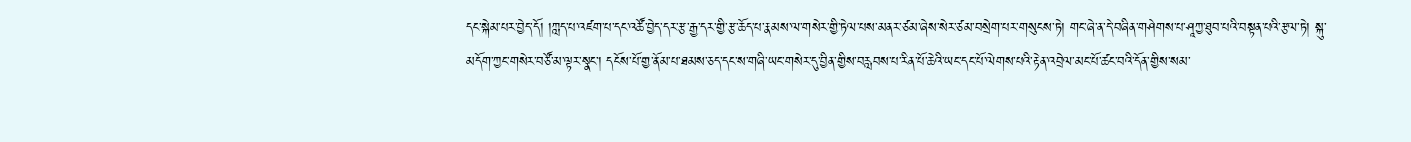དང་སྐེམ་པར་བྱེད་དོ། །ཀླད་པ་འཛག་པ་དང་འཚོ་བྱེད་དར་རྩ་རྒྱ་དར་གྱི་རྩ་ཆོད་པ་རྣམས་ལ་གསེར་གྱི་ཏེལ་པས་མནར་ཙམ་ཞེས་སེར་ཙམ་བསྲེག་པར་གསུངས་ཏེ། གང་ཞེ་ན་དེ་བཞིན་གཤེགས་པ་ཤཱཀྱ་ཐུབ་པའི་བསྟན་པའི་རྩལ་ཏེ། སྐུ་མདོག་ཀྱང་གསེར་བཙོ་མ་ལྟར་སྣང་། དངོས་པོ་གྱ་ནོམ་པ་ཐམས་ཅད་དང་ས་གཞི་ཡང་གསེར་དུ་བྱིན་གྱིས་བརླབས་པ་རིན་པོ་ཆེའི་ཡང་དང་པོ་ལེགས་པའི་རྟེན་འབྲེལ་མང་པོ་ཚང་བའི་དོན་གྱིས་སམ་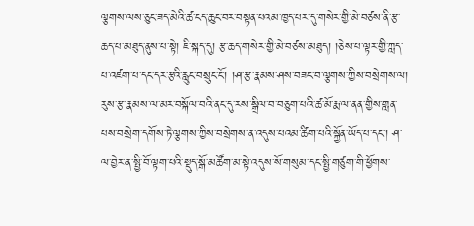ལྕགས་ལས་ཅུང་ཟད་མེའི་ཚ་ངད་ཆུང་བར་བསྟན་པའམ་ཁྱད་པར་དུ་གསེར་གྱི་མེ་བཙས་ནི་རྩ་ཆད་པ་མཐུད་ནུས་པ་སྟེ། ཇི་སྐད་དུ། རྩ་ཆད་གསེར་གྱི་མེ་བཙས་མཐུད། །ཅེས་པ་ལྟར་གྱི་ཀླད་པ་འཛག་པ་དང་དར་རྩའི་རླུང་བསྲུང་ངོ་། །ཤ་རྩ་རྣམས་ཤས་བཟང་བ་ལྕགས་ཀྱིས་བསྲེགས་ལ། རུས་རྩ་རྣམས་ལ་མར་བསྐོལ་བའི་ནང་དུ་རས་སྒྲིལ་བ་བཅུག་པའི་ཚ་མོ་རྨ་ལ་ནན་གྱིས་གླན་པས་བསྲེག་དགོས་ཏེ་ལྕགས་ཀྱིས་བསྲེགས་ན་འདུས་པའམ་ཚིག་པའི་སྐྱོན་ཡོད་པ་དང་། ཤ་ལ་བྱེར་ན་སྤྱི་བོ་ལྟག་པའི་སྡུད་སྒོ་མཚོག་མ་སྟེ་འདུས་སོ་གསུམ་དང་སྤྱི་གཙུག་གི་ཕྱོགས་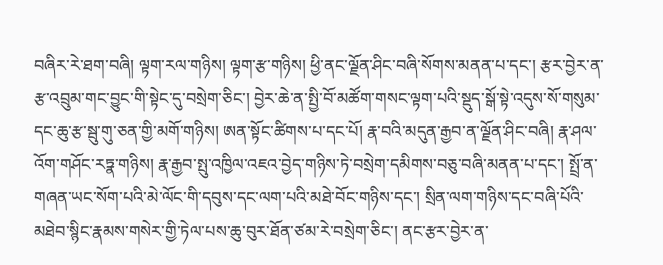བཞིར་རེ་ཐག་བཞི། ལྟག་རལ་གཉིས། ལྟག་རྩ་གཉིས། ཕྱི་ནང་ལྗོན་ཤིང་བཞི་སོགས་མནན་པ་དང་། རྩར་བྱེར་ན་རྩ་འབྲུམ་གང་བྱུང་གི་སྟེང་དུ་བསྲེག་ཅིང་། བྱེར་ཆེ་ན་སྤྱི་བོ་མཚོག་གསང་ལྟག་པའི་སྡུད་སྒོ་སྟེ་འདུས་སོ་གསུམ་དང་ཆུ་རྩ་སྦུ་གུ་ཅན་གྱི་མགོ་གཉིས། ཨན་སྟོང་ཚིགས་པ་དང་པོ། རྣ་བའི་མདུན་རྒྱབ་ན་ལྗོན་ཤིང་བཞི། རྣ་ཤལ་འོག་གཤོང་རཏྣ་གཉིས། རྣ་རྒྱབ་སྤུ་འཁྱིལ་འཇའ་བྱེད་གཉིས་ཏེ་བསྲེག་དམིགས་བཅུ་བཞི་མནན་པ་དང་། སྤྲོ་ན་གཞན་ཡང་སོག་པའི་མེ་ལོང་གི་དབུས་དང་ལག་པའི་མཐེ་བོང་གཉིས་དང་། སྲིན་ལག་གཉིས་དང་བཞི་པོའི་མཐེབ་སྙིང་རྣམས་གསེར་གྱི་ཏེལ་པས་ཆུ་བུར་ཐོན་ཙམ་རེ་བསྲེག་ཅིང་། ནང་རྩར་བྱེར་ན་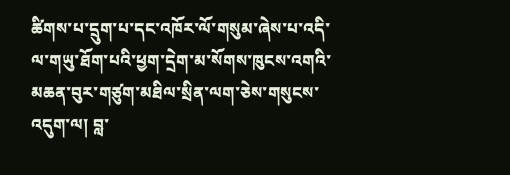ཚིགས་པ་དྲུག་པ་དང་འཁོར་ལོ་གསུམ་ཞེས་པ་འདི་ལ་གཡུ་ཐོག་པའི་ཕྱག་དྲེག་མ་སོགས་ཁུངས་འགའི་མཆན་བུར་གཙུག་མཐིལ་སྲིན་ལག་ཅེས་གསུངས་འདུག་ལ། བླ་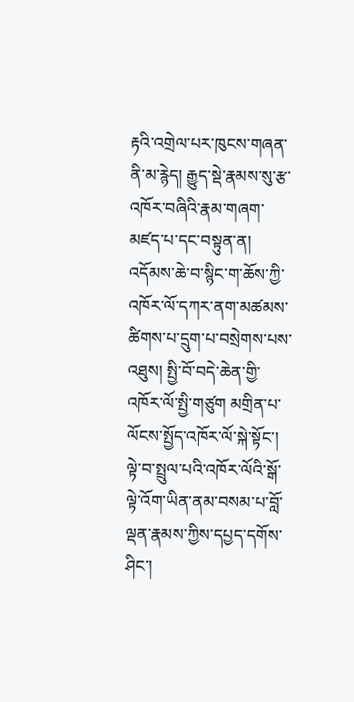རྟའི་འགྲེལ་པར་ཁུངས་གཞན་ནི་མ་རྙེད། རྒྱུད་སྡེ་རྣམས་སུ་རྩ་འཁོར་བཞིའི་རྣམ་གཞག་མཛད་པ་དང་བསྟུན་ན། འདོམས་ཆེ་བ་སྙིང་ག་ཆོས་ཀྱི་འཁོར་ལོ་དཀར་ནག་མཚམས་ཚིགས་པ་དྲུག་པ་བསྲེགས་པས་འཐུས། སྤྱི་བོ་བདེ་ཆེན་གྱི་འཁོར་ལོ་སྤྱི་གཙུག མགྲིན་པ་ལོངས་སྤྱོད་འཁོར་ལོ་སྐེ་སྟོང་། ལྟེ་བ་སྤྲུལ་པའི་འཁོར་ལོའི་སྒོ་ལྟེ་འོག་ཡིན་ནམ་བསམ་པ་བློ་ལྡན་རྣམས་ཀྱིས་དཔྱད་དགོས་ཤིང་།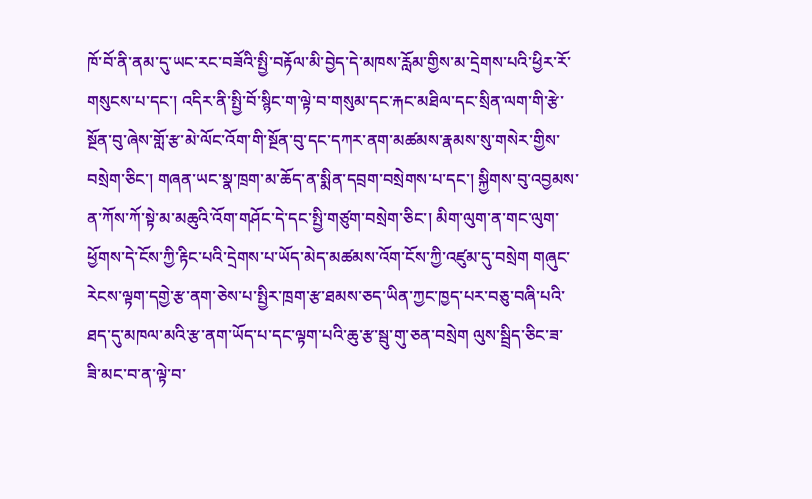ཁོ་བོ་ནི་ནམ་དུ་ཡང་རང་བཟོའི་སྤྱི་བརྟོལ་མི་བྱེད་དེ་མཁས་རློམ་གྱིས་མ་དྲེགས་པའི་ཕྱིར་རོ་གསུངས་པ་དང་། འདིར་ནི་སྤྱི་བོ་སྙིང་ག་ལྟེ་བ་གསུམ་དང་རྐང་མཐིལ་དང་སྲིན་ལག་གི་རྩེ་སྔོན་བུ་ཞེས་གློ་རྩ་མེ་ལོང་འོག་གི་སྔོན་བུ་དང་དཀར་ནག་མཚམས་རྣམས་སུ་གསེར་གྱིས་བསྲེག་ཅིང་། གཞན་ཡང་སྣ་ཁྲག་མ་ཆོད་ན་སྨིན་དབྲག་བསྲེགས་པ་དང་། སྐྱིགས་བུ་འབྱམས་ན་ཀོས་ཀོ་སྟེ་མ་མཆུའི་འོག་གཤོང་དེ་དང་སྤྱི་གཙུག་བསྲེག་ཅིང་། མིག་ལུག་ན་གང་ལུག་ཕྱོགས་དེ་ངོས་ཀྱི་རྟིང་པའི་དྲེགས་པ་ཡོད་མེད་མཚམས་འོག་ངོས་ཀྱི་འཛུམ་དུ་བསྲེག གཞུང་རེངས་ལྟག་དགྱེ་རྩ་ནག་ཅེས་པ་སྤྱིར་ཁྲག་རྩ་ཐམས་ཅད་ཡིན་ཀྱང་ཁྱད་པར་བཅུ་བཞི་པའི་ཐད་དུ་མཁལ་མའི་རྩ་ནག་ཡོད་པ་དང་ལྟག་པའི་ཆུ་རྩ་སྦུ་གུ་ཅན་བསྲེག ལུས་སྦྲིད་ཅིང་ཟ་ཟི་མང་བ་ན་ལྟེ་བ་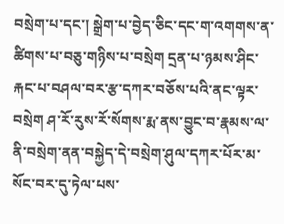བསྲེག་པ་དང་། སྒྲེག་པ་བྱེད་ཅིང་དང་ག་འགགས་ན་ཚིགས་པ་བཅུ་གཉིས་པ་བསྲེག དྲན་པ་ཉམས་ཤིང་རྐང་པ་བཤལ་བར་རྩ་དཀར་བཅོས་པའི་ནང་ལྟར་བསྲེག ཤ་རོ་རུས་རོ་སོགས་རྨ་ནས་བྱུང་བ་རྣམས་ལ་ནི་བསྲེག་ནན་བསྐྱེད་དེ་བསྲེག་ཤུལ་དཀར་པོར་མ་སོང་བར་དུ་ཏེལ་པས་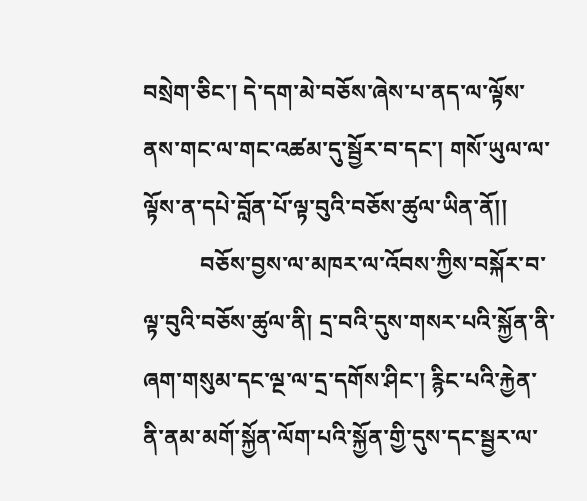བསྲེག་ཅིང་། དེ་དག་མེ་བཅོས་ཞེས་པ་ནད་ལ་ལྟོས་ནས་གང་ལ་གང་འཚམ་དུ་སྦྱོར་བ་དང་། གསོ་ཡུལ་ལ་ལྟོས་ན་དཔེ་བློན་པོ་ལྟ་བུའི་བཅོས་ཚུལ་ཡིན་ནོ།།
          བཅོས་བྱས་ལ་མཁར་ལ་འོབས་ཀྱིས་བསྐོར་བ་ལྟ་བུའི་བཅོས་ཚུལ་ནི། དྲ་བའི་དུས་གསར་པའི་སྐྱོན་ནི་ཞག་གསུམ་དང་ལྔ་ལ་དྲ་དགོས་ཤིང་། རྙིང་པའི་རྐྱེན་ནི་ནམ་མགོ་སྐྱོན་ལོག་པའི་སྐྱོན་གྱི་དུས་དང་སྦྱར་ལ་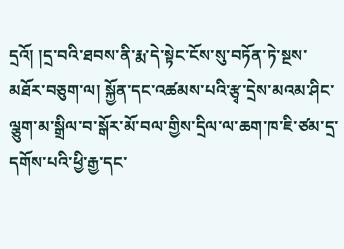དྲའོ། །དྲ་བའི་ཐབས་ནི་རྨ་དེ་སྟེང་ངོས་སུ་བཏོན་ཏེ་སྔས་མཐོར་བཅུག་ལ། སྐྱོན་དང་འཚམས་པའི་རྩྭ་དྲེས་མའམ་ཤིང་ལྕུག་མ་སྒྲིལ་བ་སྒོར་མོ་བལ་གྱིས་དྲིལ་ལ་ཆག་ཁ་ཇི་ཙམ་དྲ་དགོས་པའི་ཕྱི་རྒྱ་དང་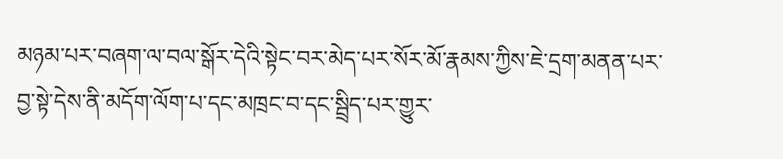མཉམ་པར་བཞག་ལ་བལ་སྒོར་དེའི་སྟེང་བར་མེད་པར་སོར་མོ་རྣམས་ཀྱིས་ཇེ་དྲག་མནན་པར་བྱ་སྟེ་དེས་ནི་མདོག་ལོག་པ་དང་མཁྲང་བ་དང་སྦྲིད་པར་གྱུར་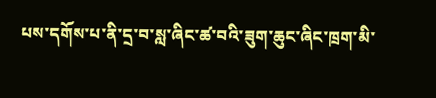པས་དགོས་པ་ནི་དྲ་བ་སླ་ཞིང་ཚ་བའི་ཟུག་ཆུང་ཞིང་ཁྲག་མི་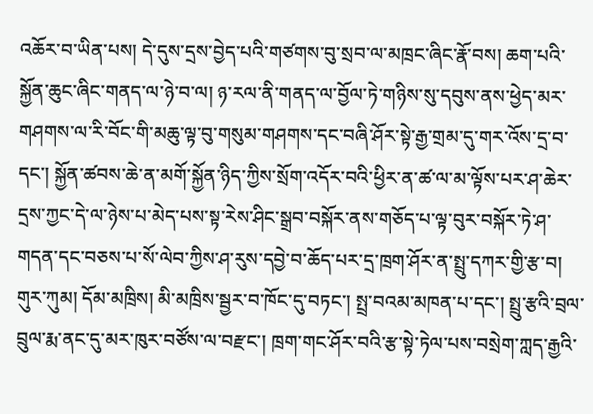འཆོར་བ་ཡིན་པས། དེ་དུས་དྲས་བྱེད་པའི་གཙགས་བུ་སྲབ་ལ་མཁྲང་ཞིང་རྣོ་བས། ཆག་པའི་སྐྱོན་ཆུང་ཞིང་གནད་ལ་ཉེ་བ་ལ། ཉ་རལ་ནི་གནད་ལ་བྱོལ་ཏེ་གཉིས་སུ་དབུས་ནས་ཕྱེད་མར་གཤགས་ལ་རི་བོང་གི་མཆུ་ལྟ་བུ་གསུམ་གཤགས་དང་བཞི་ཤོར་སྟེ་རྒྱ་གྲམ་དུ་གར་འོས་དྲ་བ་དང་། སྐྱོན་ཚབས་ཆེ་ན་མགོ་སྐྱོན་ཉིད་ཀྱིས་སྲོག་འདོར་བའི་ཕྱིར་ན་ཚ་ལ་མ་ལྟོས་པར་ཤ་ཆེར་དྲས་ཀྱང་དེ་ལ་ཉེས་པ་མེད་པས་སྟ་རེས་ཤིང་སྒྲབ་བསྐོར་ནས་གཅོད་པ་ལྟ་བུར་བསྐོར་ཏེ་ཤ་གདན་དང་བཅས་པ་སོ་ལེབ་ཀྱིས་ཤ་རུས་དབྱེ་བ་ཆོད་པར་དྲ་ཁྲག་ཤོར་ན་སྤྲུ་དཀར་གྱི་རྩ་བ། གུར་ཀུམ། དོམ་མཁྲིས། མི་མཁྲིས་སྦྱར་བ་ཁོང་དུ་བཏང་། སྤྲ་བའམ་མཁན་པ་དང་། སྤྲུ་རྩའི་བྲལ་བྲུལ་རྨ་ནང་དུ་མར་ཁུར་བཙོས་ལ་བརྫང་། ཁྲག་གང་ཤོར་བའི་རྩ་སྟེ་ཏེལ་པས་བསྲེག་ཀླད་རྒྱའི་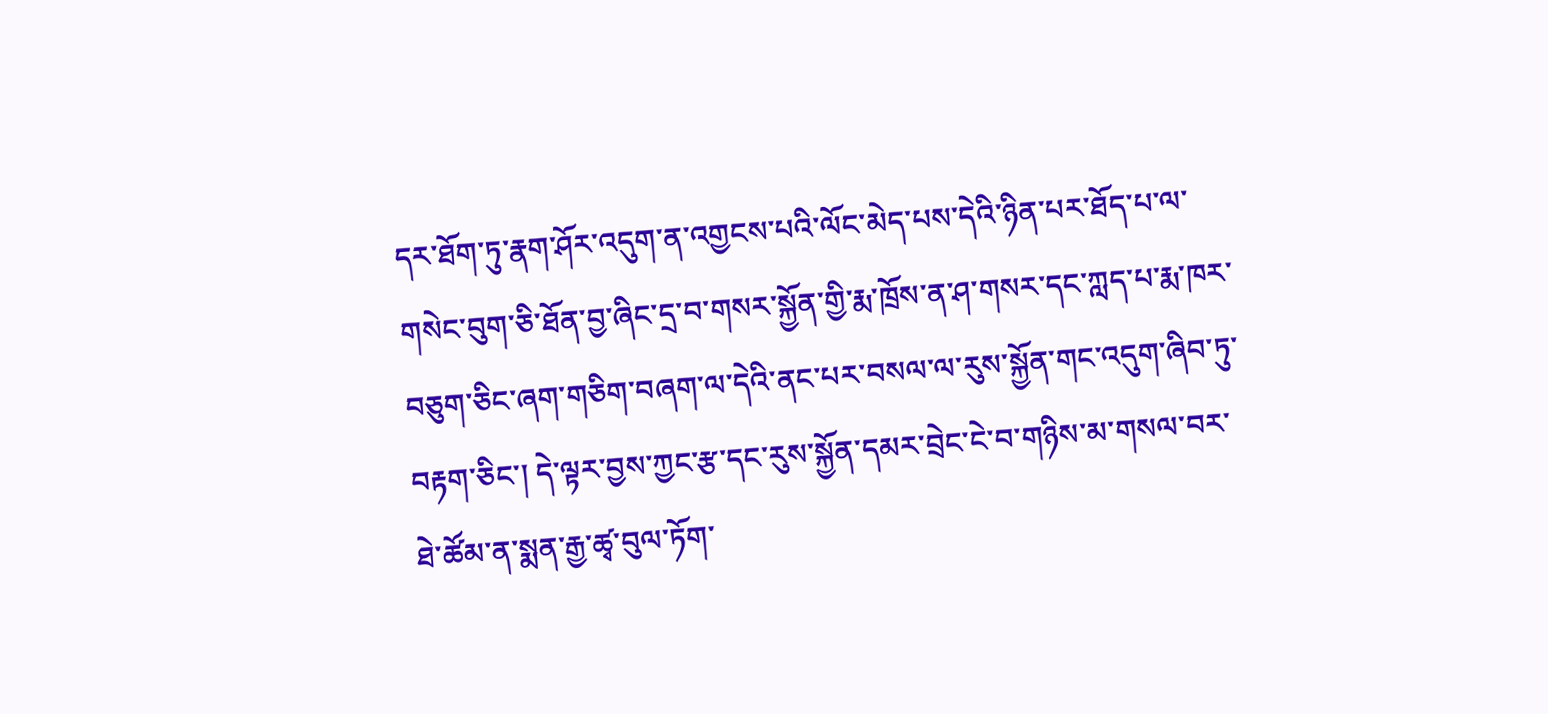དར་ཐོག་ཏུ་རྣག་ཤོར་འདུག་ན་འགྱངས་པའི་ལོང་མེད་པས་དེའི་ཉིན་པར་ཐོད་པ་ལ་གསེང་བུག་ཅི་ཐོན་བྱ་ཞིང་དྲ་བ་གསར་སྐྱོན་གྱི་རྨ་ཁྲོས་ན་ཤ་གསར་དང་ཀླད་པ་རྨ་ཁར་བཅུག་ཅིང་ཞག་གཅིག་བཞག་ལ་དེའི་ནང་པར་བསལ་ལ་རུས་སྐྱོན་གང་འདུག་ཞིབ་ཏུ་བརྟག་ཅིང་། དེ་ལྟར་བྱས་ཀྱང་རྩ་དང་རུས་སྐྱོན་དམར་བྲེང་ངེ་བ་གཉིས་མ་གསལ་བར་ཐེ་ཚོམ་ན་སྨན་རྒྱ་ཚྭ་བུལ་ཏོག་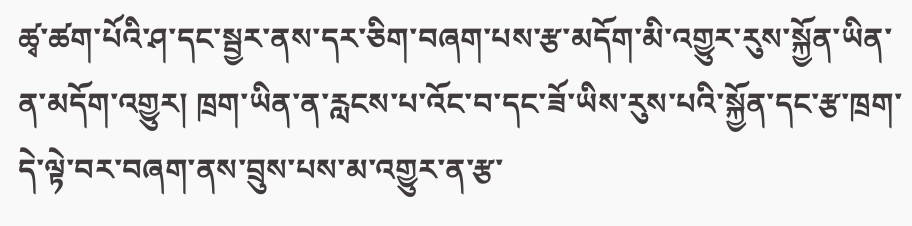ཚྭ་ཚག་པོའི་ཤ་དང་སྦྱར་ནས་དར་ཅིག་བཞག་པས་རྩ་མདོག་མི་འགྱུར་རུས་སྐྱོན་ཡིན་ན་མདོག་འགྱུར། ཁྲག་ཡིན་ན་རླངས་པ་འོང་བ་དང་ཟོ་ཡིས་རུས་པའི་སྐྱོན་དང་རྩ་ཁྲག་དེ་ལྟེ་བར་བཞག་ནས་བྲུས་པས་མ་འགྱུར་ན་རྩ་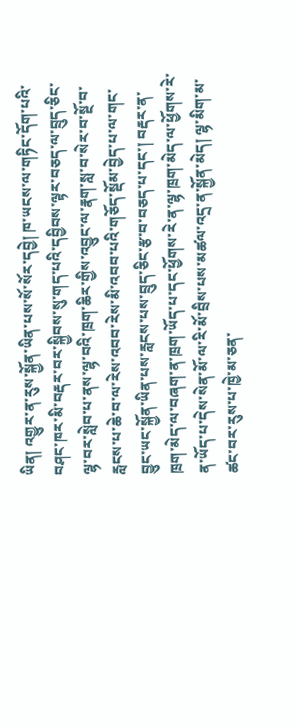ཡིན། འགྱུར་ན་རུས་སྐྱོན་ཡིན་པས་སོ་སོར་དབྱེ། ཁ་ཡངས་ལ་གཏིང་དོག་པའི་བཤང་ཁར་མི་བརྡར་བར་སྐྱིབས་སུ་གད་པའི་དབྱིབས་ལྟར་བཅད་ལ་བྲུད་ཅིང་ལྷ་བར་སླེབ་པ་ནས་ལྷ་བའི་ཁྲག་ཆིར་གྱིས་འབྱུང་ལ་རྣག་སླ་བ་སེར་བ་སྔོ་བ་རླངས་པ་ཆེ་བ་ལ་རེས་འབབ་རེས་མི་འབབ་པའི་གཅོད་སྡོམ་བྱེད་པ་ལ་གང་བྱུང་ཡང་སྐྱོན་ཡིན་པས་རླངས་པས་བྲུད་ཅིང་རྩ་བ་བཅད་པ་དང་། བརྡར་ན་ཁྲག་མེད་ལ་བཞག་ན་ཁྲག་ཡོད་པ་དང་ཕྱོགས་རེ་ན་ལྷ་ཁྲག་མེད་ལ་ཕྱོགས་རེ་ན་ཡོད་པ་དེས་སེན་མོ་ལ་རི་མོ་བྲིས་པས་མཚལ་འདྲ་ན་སྐྱོན་མེད། ལྷ་མིག་མ་ཚང་བར་རུས་པ་ཁྱེ་མ་ཅན་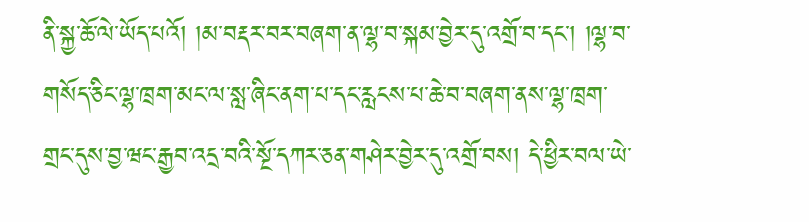ནི་སྐྱ་ཆོ་ལེ་ཡོད་པའོ། །མ་བརྡར་བར་བཞག་ན་ལྷ་བ་སྐམ་བྱེར་དུ་འགྲོ་བ་དང་། །ལྷ་བ་གསོད་ཅིང་ལྷ་ཁྲག་མང་ལ་སླ་ཞིང་ནག་པ་དང་རླངས་པ་ཆེ་བ་བཞག་ནས་ལྷ་ཁྲག་གྲང་དུས་བྱ་ཝང་རྒྱབ་འདྲ་བའི་སྔོ་དཀར་ཅན་གཤེར་བྱེར་དུ་འགྲོ་བས། དེ་ཕྱིར་བལ་ཡེ་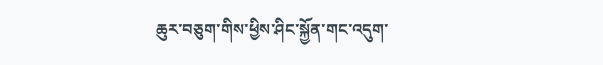ཆུར་བཅུག་གིས་ཕྱིས་ཤིང་སྐྱོན་གང་འདུག་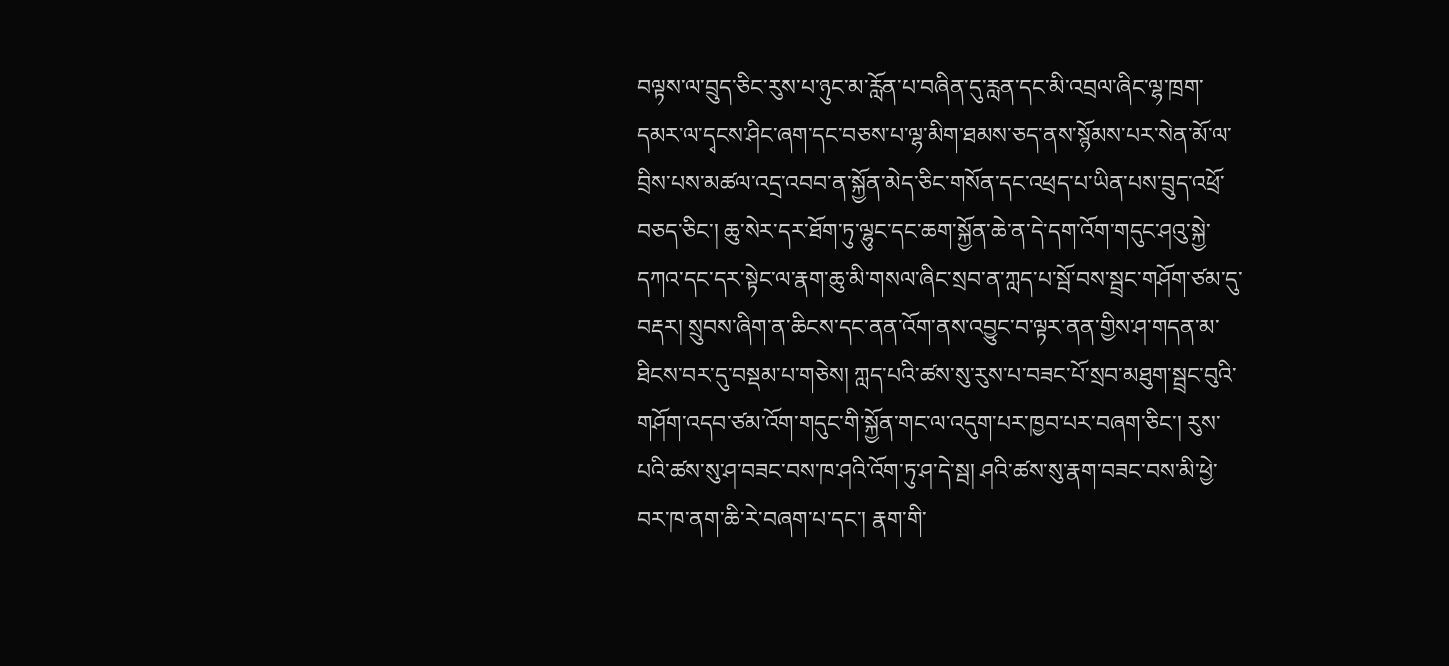བལྟས་ལ་བྲུད་ཅིང་རུས་པ་ཉུང་མ་རློན་པ་བཞིན་དུ་རླན་དང་མི་འབྲལ་ཞིང་ལྷ་ཁྲག་དམར་ལ་དྭངས་ཤིང་ཞག་དང་བཅས་པ་ལྷ་མིག་ཐམས་ཅད་ནས་སྙོམས་པར་སེན་མོ་ལ་བྲིས་པས་མཚལ་འདྲ་འབབ་ན་སྐྱོན་མེད་ཅིང་གསོན་དང་འཕྲད་པ་ཡིན་པས་བྲུད་འཕྲོ་བཅད་ཅིང་། ཆུ་སེར་དར་ཐོག་ཏུ་ལྷུང་དང་ཆག་སྐྱོན་ཆེ་ན་དེ་དག་འོག་གདུང་ཤའུ་སྐྱེ་དཀའ་དང་དར་སྟེང་ལ་རྣག་ཆུ་མི་གསལ་ཞིང་སྲབ་ན་ཀླད་པ་སྦོ་བས་སྦྲང་གཤོག་ཙམ་དུ་བརྡར། སྲུབས་ཞིག་ན་ཆིངས་དང་ནན་འོག་ནས་འབྱུང་བ་ལྟར་ནན་གྱིས་ཤ་གདན་མ་ཐིངས་བར་དུ་བསྡམ་པ་གཅེས། ཀླད་པའི་ཚས་སུ་རུས་པ་བཟང་པོ་སྲབ་མཐུག་སྦྲང་བུའི་གཤོག་འདབ་ཙམ་འོག་གདུང་གི་སྐྱོན་གང་ལ་འདུག་པར་ཁྱབ་པར་བཞག་ཅིང་། རུས་པའི་ཚས་སུ་ཤ་བཟང་བས་ཁ་ཤའི་འོག་ཏུ་ཤ་དེ་སྦ། ཤའི་ཚས་སུ་རྣག་བཟང་བས་མི་ཕྱེ་བར་ཁ་ནག་ཆི་རེ་བཞག་པ་དང་། རྣག་གི་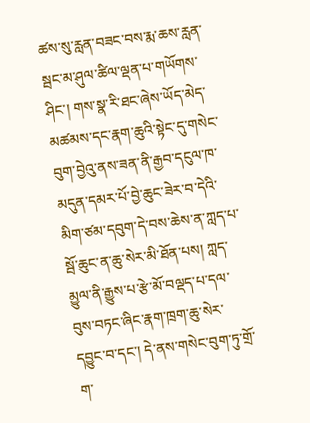ཚས་སུ་རླན་བཟང་བས་རྨ་ཆས་རླན་སྦང་མ་ཤུལ་ཚིལ་ལྡན་པ་གཡོགས་ཤིང་། གས་སྣ་རི་ཐང་ཞེས་ཡོད་མེད་མཚམས་དང་རྣག་ཆུའི་སྟེང་དུ་གསེང་བུག་བྱེའུ་ནས་ཟན་ནི་རྒྱབ་དངུལ་ཁ་མདུན་དམར་པོ་བྱེ་ཆུང་ཟེར་བ་དེའི་མིག་ཙམ་དབུག་དེ་བས་ཆེས་ན་ཀླད་པ་སྦོ་ཆུང་ན་ཆུ་སེར་མི་ཐོན་པས། ཀླད་མྱུལ་ནི་རྒྱུས་པ་རྩེ་མོ་བལྡད་པ་དལ་བུས་བཏང་ཞིང་རྣག་ཁྲག་ཆུ་སེར་དབྱུང་བ་དང་། དེ་ནས་གསེང་བུག་ཏུ་གྲོ་ག་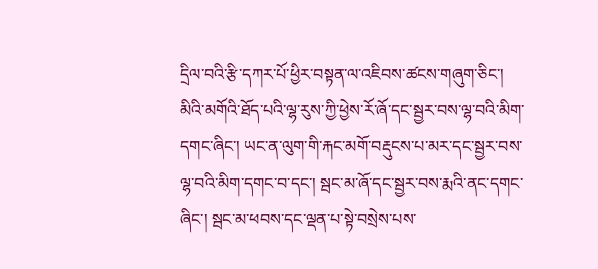དྲིལ་བའི་རྩི་དཀར་པོ་ཕྱིར་བསྟན་ལ་འཇིབས་ཚངས་གཞུག་ཅིང་། མིའི་མགོའི་ཐོད་པའི་ལྷ་རུས་ཀྱི་ཕྱེས་རོ་ཞོ་དང་སྦྱར་བས་ལྷ་བའི་མིག་དགང་ཞིང་། ཡང་ན་ལུག་གི་རྐང་མགོ་བརྡུངས་པ་མར་དང་སྦྱར་བས་ལྷ་བའི་མིག་དགང་བ་དང་། སྦང་མ་ཞོ་དང་སྦྱར་བས་རྨའི་ནང་དགང་ཞིང་། སྦང་མ་ཕབས་དང་ལྡན་པ་སྟེ་བསྲེས་པས་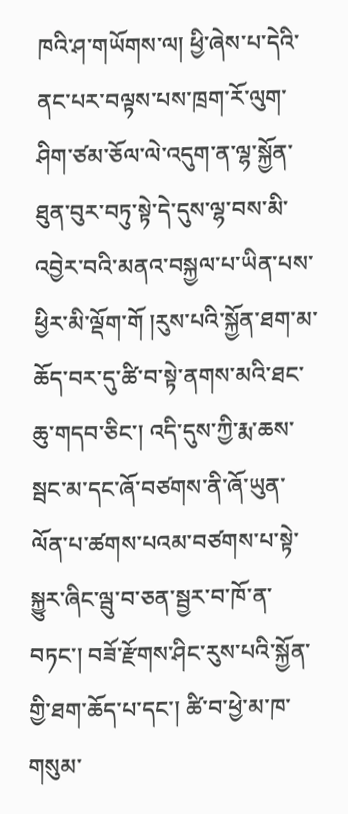ཁའི་ཤ་གཡོགས་ལ། ཕྱི་ཞེས་པ་དེའི་ནང་པར་བལྟས་པས་ཁྲག་རོ་ལུག་ཤིག་ཙམ་ཅོལ་ལེ་འདུག་ན་ལྷ་སྐྱོན་ཐུན་བུར་བཏུ་སྟེ་དེ་དུས་ལྷ་བས་མི་འབྱེར་བའི་མནའ་བསྐྱལ་པ་ཡིན་པས་ཕྱིར་མི་ལྡོག་གོ །རུས་པའི་སྐྱོན་ཐག་མ་ཆོད་བར་དུ་ཚི་བ་སྟེ་ནགས་མའི་ཐང་ཆུ་གདབ་ཅིང་། འདི་དུས་ཀྱི་རྨ་ཆས་སྦང་མ་དང་ཞོ་བཙགས་ནི་ཞོ་ཡུན་ལོན་པ་ཚགས་པའམ་བཙགས་པ་སྟེ་སྐྱུར་ཞིང་ལྦུ་བ་ཅན་སྦྱར་བ་ཁོ་ན་བཏང་། བཟོ་རྫོགས་ཤིང་རུས་པའི་སྐྱོན་གྱི་ཐག་ཆོད་པ་དང་། ཚི་བ་ཕྱེ་མ་ཁ་གསུམ་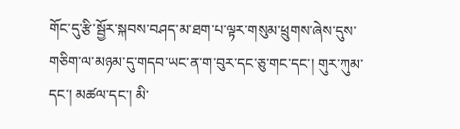གོང་དུ་རྩི་སྦྱོར་སྐབས་བཤད་མ་ཐག་པ་ལྟར་གསུམ་ཕྲུགས་ཞེས་དུས་གཅིག་ལ་མཉམ་དུ་གདབ་ཡང་ན་ག་བུར་དང་ཅུ་གང་དང་། གུར་ཀུམ་དང་། མཚལ་དང་། མི་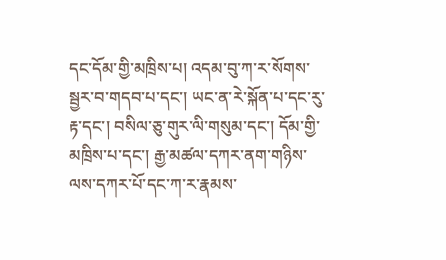དང་དོམ་གྱི་མཁྲིས་པ། འདམ་བུ་ཀ་ར་སོགས་སྦྱར་བ་གདབ་པ་དང་། ཡང་ན་རེ་སྐོན་པ་དང་རུ་རྟ་དང་། བསིལ་ཅུ་གུར་ལི་གསུམ་དང་། དོམ་གྱི་མཁྲིས་པ་དང་། རྒྱ་མཚལ་དཀར་ནག་གཉིས་ལས་དཀར་པོ་དང་ཀ་ར་རྣམས་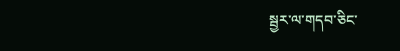སྦྱར་ལ་གདབ་ཅིང་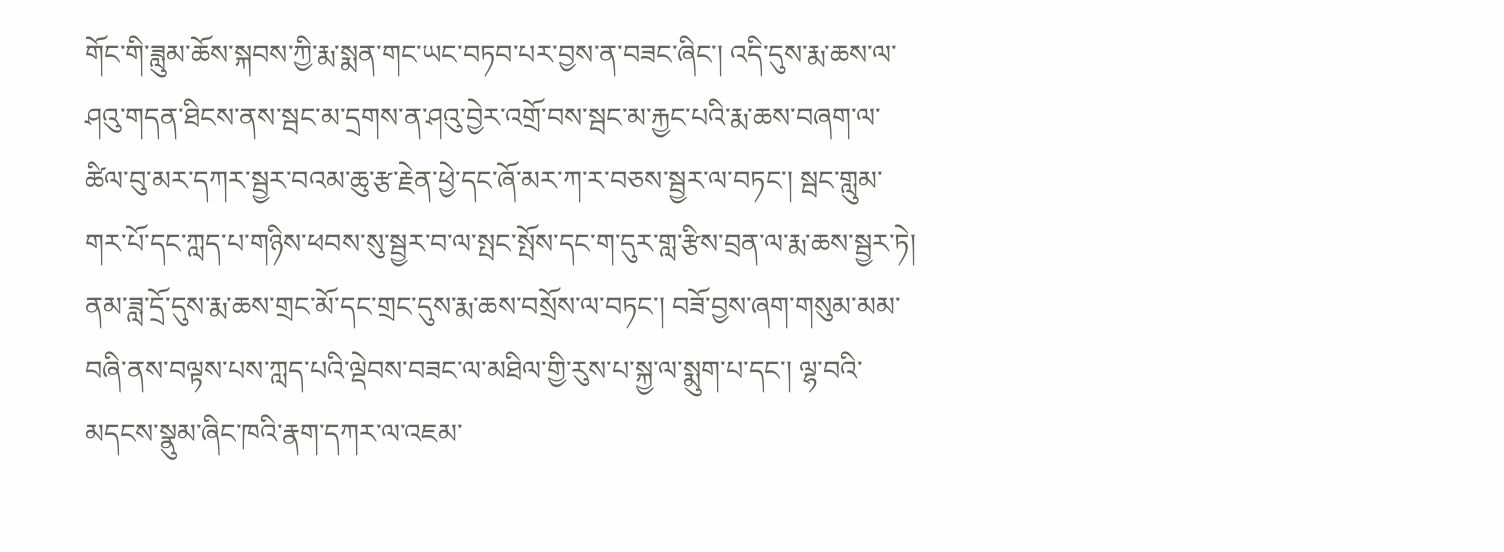གོང་གི་ཟླུམ་ཆོས་སྐབས་ཀྱི་རྨ་སྨན་གང་ཡང་བཏབ་པར་བྱས་ན་བཟང་ཞིང་། འདི་དུས་རྨ་ཆས་ལ་ཤའུ་གདན་ཐིངས་ནས་སྦང་མ་དྲགས་ན་ཤའུ་བྱེར་འགྲོ་བས་སྦང་མ་རྐྱང་པའི་རྨ་ཆས་བཞག་ལ་ཚིལ་བུ་མར་དཀར་སྦྱར་བའམ་ཆུ་རྩ་རྗེན་ཕྱེ་དང་ཞོ་མར་ཀ་ར་བཅས་སྦྱར་ལ་བཏང་། སྦང་གླུམ་གར་པོ་དང་ཀླད་པ་གཉིས་ཕབས་སུ་སྦྱར་བ་ལ་སྤང་སྤོས་དང་ག་དུར་གླ་རྩིས་བྲན་ལ་རྨ་ཆས་སྦྱར་ཏེ། ནམ་ཟླ་དྲོ་དུས་རྨ་ཆས་གྲང་མོ་དང་གྲང་དུས་རྨ་ཆས་བསྲོས་ལ་བཏང་། བཟོ་བྱས་ཞག་གསུམ་མམ་བཞི་ནས་བལྟས་པས་ཀླད་པའི་ལྡེབས་བཟང་ལ་མཐིལ་གྱི་རུས་པ་སྐྱ་ལ་སྨུག་པ་དང་། ལྷ་བའི་མདངས་སྣུམ་ཞིང་ཁའི་རྣག་དཀར་ལ་འཇམ་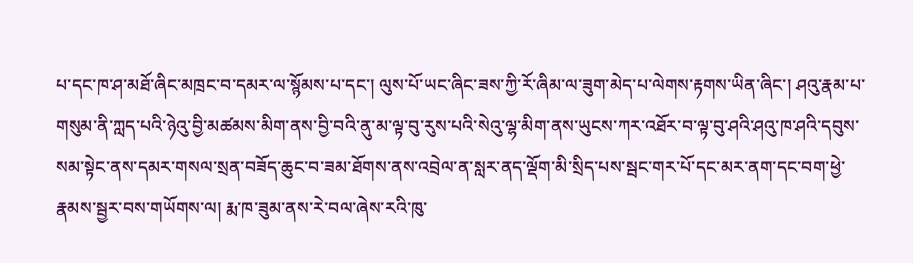པ་དང་ཁ་ཤ་མཐོ་ཞིང་མཁྲང་བ་དམར་ལ་སྙོམས་པ་དང་། ལུས་པོ་ཡང་ཞིང་ཟས་ཀྱི་རོ་ཞིམ་ལ་ཟུག་མེད་པ་ལེགས་རྟགས་ཡིན་ཞིང་། ཤའུ་རྣམ་པ་གསུམ་ནི་ཀླད་པའི་ཉེའུ་བྱི་མཚམས་མིག་ནས་བྱི་བའི་ནུ་མ་ལྟ་བུ་རུས་པའི་སེའུ་ལྷ་མིག་ནས་ཡུངས་ཀར་འཐོར་བ་ལྟ་བུ་ཤའི་ཤའུ་ཁ་ཤའི་དབུས་སམ་སྟེང་ནས་དམར་གསལ་སྲན་བཟོད་ཆུང་བ་ཟམ་ཐོགས་ནས་འབྲེལ་ན་སླར་ནད་ལྡོག་མི་སྲིད་པས་སྦང་གར་པོ་དང་མར་ནག་དང་བག་ཕྱེ་རྣམས་སྦྱར་བས་གཡོགས་ལ། རྨ་ཁ་ཟུམ་ནས་རེ་བལ་ཞེས་རའི་ཁུ་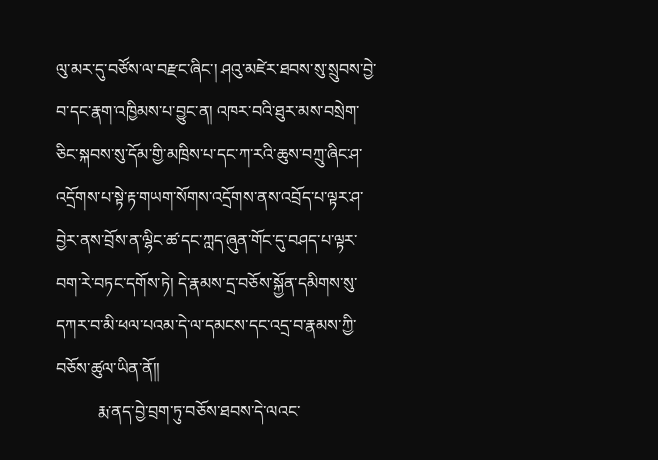ལུ་མར་དུ་བཙོས་ལ་བརྫང་ཞིང་། ཤའུ་མཛེར་ཐབས་སུ་སྲུབས་བྱེ་བ་དང་རྣག་འཁྱིམས་པ་བྱུང་ན། འཁར་བའི་ཐུར་མས་བསྲེག་ཅིང་སྐབས་སུ་དོམ་གྱི་མཁྲིས་པ་དང་ཀ་རའི་ཆུས་བཀྲུ་ཞིང་ཤ་འདྲོགས་པ་སྟེ་རྟ་གཡག་སོགས་འདྲོགས་ནས་འབྲོད་པ་ལྟར་ཤ་བྱེར་ནས་བྲོས་ན་ལྷིང་ཚ་དང་ཀླད་ཞུན་གོང་དུ་བཤད་པ་ལྟར་བག་རེ་བཏང་དགོས་ཏེ། དེ་རྣམས་དྲ་བཅོས་སྐྱོན་དམིགས་སུ་དཀར་བ་མི་ཕལ་པའམ་དེ་ལ་དམངས་དང་འདྲ་བ་རྣམས་ཀྱི་བཅོས་ཚུལ་ཡིན་ནོ།།
          རྨ་ནད་བྱེ་བྲག་ཏུ་བཅོས་ཐབས་དེ་ལའང་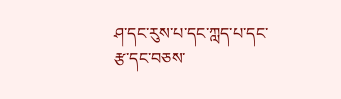ཤ་དང་རུས་པ་དང་ཀླད་པ་དང་རྩ་དང་བཅས་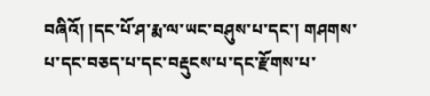བཞིའོ། །དང་པོ་ཤ་རྨ་ལ་ཡང་བཤུས་པ་དང་། གཤགས་པ་དང་བཅད་པ་དང་བརྡུངས་པ་དང་རྫོགས་པ་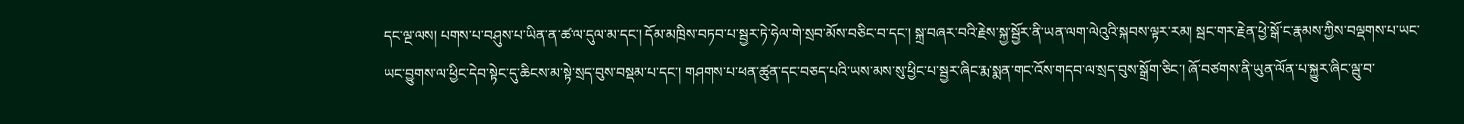དང་ལྔ་ལས། པགས་པ་བཤུས་པ་ཡིན་ན་ཚ་ལ་དུལ་མ་དང་། དོམ་མཁྲིས་བཏབ་པ་སྦྱར་ཏེ་ཧེལ་གེ་སྲབ་མོས་བཅིང་བ་དང་། སྐྲ་བཞར་བའི་རྗེས་སྐྱ་སྦྱོར་ནི་ཡན་ལག་ལེའུའི་སྐབས་ལྟར་རམ། སྦང་གར་རྗེན་ཕྱེ་སྒོ་ང་རྣམས་ཀྱིས་བལྡགས་པ་ཡང་ཡང་བྱུགས་ལ་ཕྱིང་དེབ་སྟེང་དུ་ཆིངས་མ་སྟེ་སྲད་བུས་བསྡམ་པ་དང་། གཤགས་པ་ཕན་ཚུན་དང་བཅད་པའི་ཡས་མས་སུ་ཕྱིང་པ་སྦྱར་ཞིང་རྨ་སྨན་གང་འོས་གདབ་ལ་སྲད་བུས་སྒྲོག་ཅིང་། ཞོ་བཙགས་ནི་ཡུན་ལོན་པ་སྐྱུར་ཞིང་ལྦུ་བ་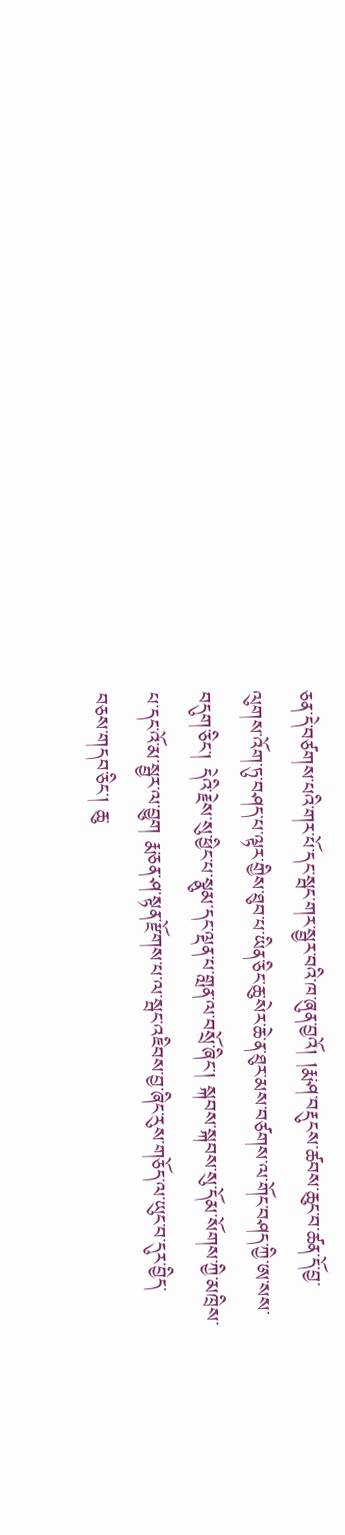ཅན་དེ་བཙགས་པའི་གར་པོ་དང་སྦང་གར་སྦྱར་བའི་ཁ་ཞུན་བྱའོ། །རྨ་ཤ་བརྡུངས་ཚབས་ཆུང་བ་ཚན་དོ་བྱ་ལུགས་འོག་ཏུ་བཤད་པ་ལྟར་གྱིས་ཐུབ་པ་ཡིན་ཅིང་ཆུ་སེར་ཆེ་ན་ཐུར་མས་བཙགས་ལ་གོང་བཤད་ཀྱི་ཨ་སས་བདུག་ཅིང་། དེའི་རྗེས་སུ་ཕྱིང་པ་སྣུམ་དང་ལྡན་པ་གླན་ལ་བསྲོ་ཞིང་། སྐབས་སྐབས་སུ་དོམ་སོགས་ཀྱི་མཁྲིས་པ་དང་འོ་མ་སྦྱར་ལ་བྱུག རྨ་ཅན་ཤ་སྟན་རྫོགས་པ་ལ་སྦང་འཇིབས་བྱ་ཞིང་རུས་གཅོད་ལ་ཡུང་བ་དུར་བྱིད་བཅས་གདབ་ཅིང་། ཆུ་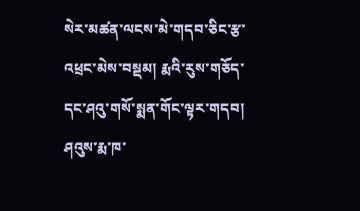སེར་མཚན་ལངས་མེ་གདབ་ཅིང་རྩ་འཕྲང་མེས་བསྡམ། རྨའི་རུས་གཅོད་དང་ཤའུ་གསོ་སྨན་གོང་ལྟར་གདབ། ཤའུས་རྨ་ཁ་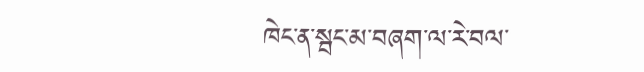ཁེང་ན་སྦང་མ་བཞག་ལ་རེ་བལ་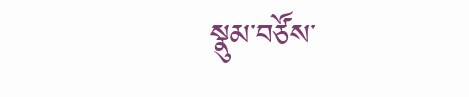སྣུམ་བཙོས་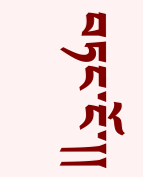བཏང་ངོ་།།